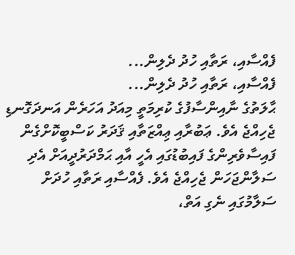ފެއްސާއި، ރަތާއި ހުދު ދެލިން...
ފެއްސާއި، ރަތާއި ހުދު ދެލިން...
ޙާލަތުގެ ނާއިންސާފުގެ ކުރިމަތީ މިއަދު އަހަރެން އަނދަގޮނޑި ޖެހިއްޖެ އެވެ. ޢަބުރާއި ޢިއްޒަތާއި ޤަދަރު ކަސްބީކޮށްގެން ފައިސާވެރިންގެ ފައިބުޑުގައި އެހީ އާއި ޙަމްދަރުދީއަށް އެދި ސަލާންޖަހަން ޖެހިއްޖެ އެވެ. ފެއްސާއި ރަތާއި ހުދަށް ސަލާމުގައި ނެގި އަތް،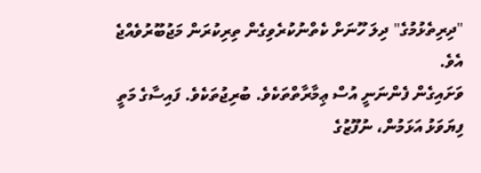"ދިރިތެޅުމުގެ" ދިލަ ހޫނަށް ކެތްނުކުރެވިގެން ތިރިކުރަން މަޖުބޫރުވެއްޖެ އެވެ.
ވަށައިގެން ފެންނަނީ އުސް ޢިމާރާތްތަކެވެ. ބުރިޖުތަކެވެ. ފައިސާގެ މަތީ ފިޔަވަޅު އަޅަމުން، ނުފޫޒުގެ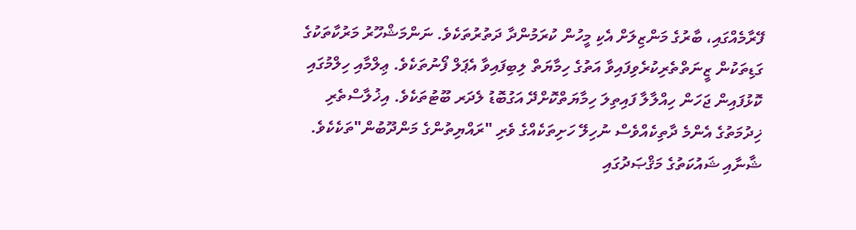ފޭރާމެއްގައި، ބާރުގެ މަންޒިލަށް އެކި މީހުން ކުރަމުންދާ ދަތުރުތަކެވެ. ނަންމަޝްހޫރު މަރުކާތަކުގެ ގަޑިތަކުން ޒީނަތްތެރިކުރެވިފައިވާ އަތުގެ ހިމާޔަތް ލިބިފައިވާ އެޕަލް ފޯނުތަކެވެ. ޢިލްމާއި ހިލްމުގައި ކޮޅުފައިން ޖަހަން ހިއްލާލާ ފައިތިލަ ހިމާޔަތްކޮށްދޭ އަގުބޮޑު ލެދަރ ބޫޓުތަކެވެ. އިޚުލާސްތެރި ޚިދުމަތުގެ އެންމެ ދާތިކެއްވެސް ނުހިލޭ ހަށިތަކެއްގެ ވެރި "ރައްޔިތުންގެ މަންދޫބުން"ތަކެކެވެ. ޝާނާއި ޝައުކަތުގެ މަޤްޞަދުގައި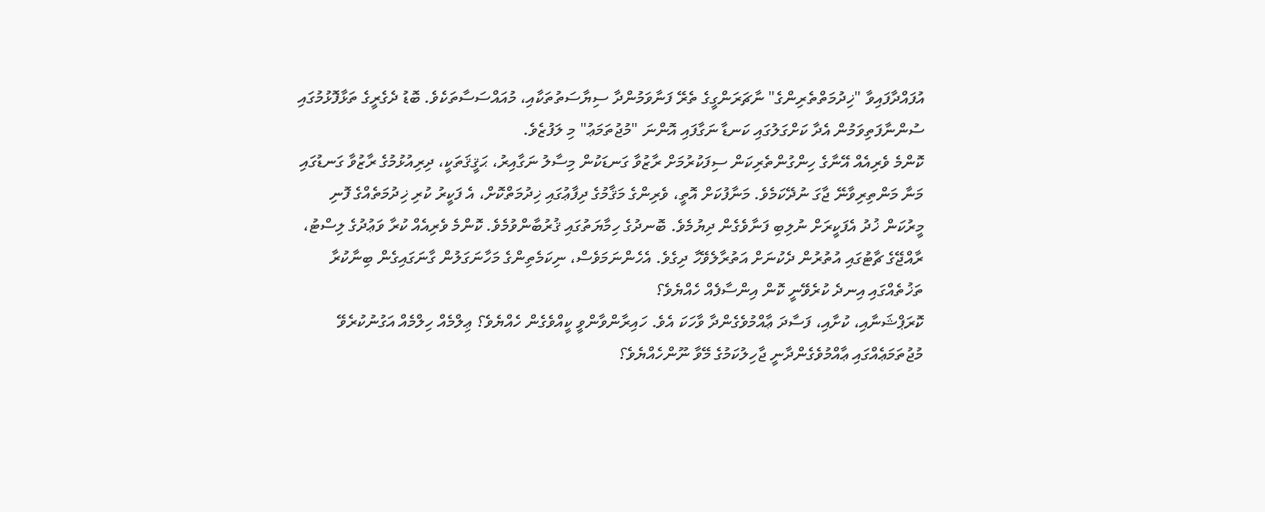އުފައްދާފައިވާ "ޚިދުމަތްތެރިންގެ" ނާޗަރަންގީގެ ތެރޭ ފަނާވަމުންދާ ސިޔާސަތުތަކާއި، މުއައްސަސާތަކެވެ. ބޮޑު ދެގެރީގެ ތަޅާފޮޅުމުގައި ސުންނާފަތިވަމުން އެދާ ކަށްގަލުގައި ކަނޑާ ނަގާފައި އޮންނަ "މުޖުތަމަޢު" މި ލަފުޒެވެ.
ކޮންމެ ވެރިއެއް އޭނާގެ ހިންގުންތެރިކަން ސިފަކުރުމަށް ރާޒުވާ ގަނޑަކުން މިސާލު ނަގާއިރު، ޙަޤީޤަތަކީ، ދިރިއުޅުމުގެ ރާޒުވާ ގަނޑުގައި މަނާ މަންތިރިވާނޭ ޖާގަ ނުދޭކަމެވެ. މަނާފުކަށް އޮތީ، ވެރިންގެ މަޤާމުގެ ދިފާޢުގައި ޚިދުމަތްކޮށް، އެ ފަކީރު ކުރި ޚިދުމަތެއްގެ ފޮނި މީރުކަން ޚުދު އެފަކީރަށް ނުލިބި ފަނާވެގެން ދިޔުމެވެ. ބޮނދުގެ ހިމާޔަތުގައި ޤުރުބާންވުމެވެ. ކޮންމެ ވެރިއެއް ކުރާ ވަޢުދުގެ ލިސްޓު، ރާއްޖޭގެ ޗާޓުގައި އުތުރުން ދެކުނަށް އަތުރާލެވޭހާ ދިގެވެ. އެހެންނަމަވެސް، ނިކަމެތިންގެ މަހާނަގަލުން ގާނަގައިގެން ބިނާކުރާ ތަޚުތެއްގައި އިނދެ ކުރެވޭނީ ކޮން އިންސާފެއް ހެއްޔެވެ؟
ކޮރަޕްޝަނާއި، ކުށާއި، ފަސާދަ ޢާއްމުވެގެންދާ ވާހަކަ އެވެ. ހައިރާންވާންވީ ކީއްވެގެން ހެއްޔެވެ؟ ޢިލްމެއް ހިލްމެއް އަގުނުކުރެވޭ މުޖުތަމަޢެއްގައި ޢާއްމުވެގެންދާނީ ޖާހިލުކަމުގެ މޭވާ ނޫންހެއްޔެވެ؟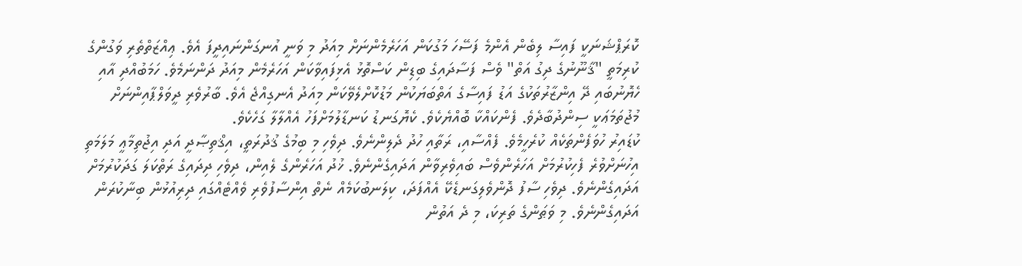ކޮރަޕްޝަނަކީ ފައިސާ ލިބެން އެންމެ ފަސޭހަ މަގުކަން އަހަރެމެންނަށް މިއަދު މި ވަނީ އުނގަންނައިދީފަ އެވެ. ޢިއްޒަތްތެރި ވަގުންގެ ކުރިމަތީ "ޤާނޫނުގެ ދިގު އަތް" ވެސް ފަސާދައިގެ ބިޑިން ކަސްތޮޅު އެޅިފައިވާކަން އަހަރެމެން މިއަދު ދަންނަމެވެ. ހަމަބުއްދި އާއި ހެޔޮނުބައި ދޭ އިންޒާރުތަކުގެ އަޑު ފައިސާގެ އަތްބަޔަކުން މަޑުކޮށްލެވޭކަން މިއަދު އެނގިއްޖެ އެވެ. ބާރުވެރި ދީވަލްޕާއިންނަށް މުޖުތަމަޢަކީ ސިންދުބާދެވެ. ފެންކައްކާ ބޮއްޔެކެވެ. ކެޔޮގަނޑު ކަނޑާލުމަށްފަހު އެއްލާލާ ގަހެކެވެ.
ކުޑައިރު ހުވަފެންތަކެއް ކުރެހީމެވެ. ފެއްސާއި، ރަތާއި ހުދު ދެލިންނެވެ. ދިވެހި މި ބިމުގެ ޤުދުރަތީ، އިޤްތިޞާދީ އަދި އިޖުތިމާޢީ މަލަމަތި އިހުނަށްވުރެ ފެހިކުރުމަށް އަހަރެންވެސް ބައިވެރިވާން އަދައިގެންނެވެ. ޚުދު އަހަރެންގެ ލެއިން، ދިވެހި ދިދައިގެ ރަތްކަލަ ގަދަކުރުމަށް އަދައިގެންނެވެ. ދިވެހި ސާފު ދޮންވެލިގަނޑެކޭ އެއްފަދަ، ކިލަނބުކަމެއް ނެތް އިންސާފުވެރި ވެއްޓެއްގައި ދިރިއުޅުން ބިނާކުރަން އަދައިގެންނެވެ. މި ވަޠަންގެ ތަރިކަ، މި ދެ އަތުން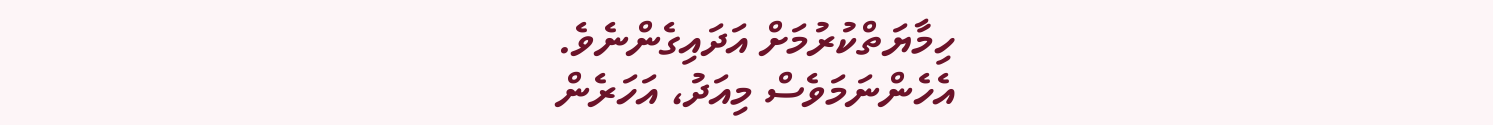ހިމާޔަތްކުރުމަށް އަދައިގެންނެވެ.
އެހެންނަމަވެސް މިއަދު، އަހަރެން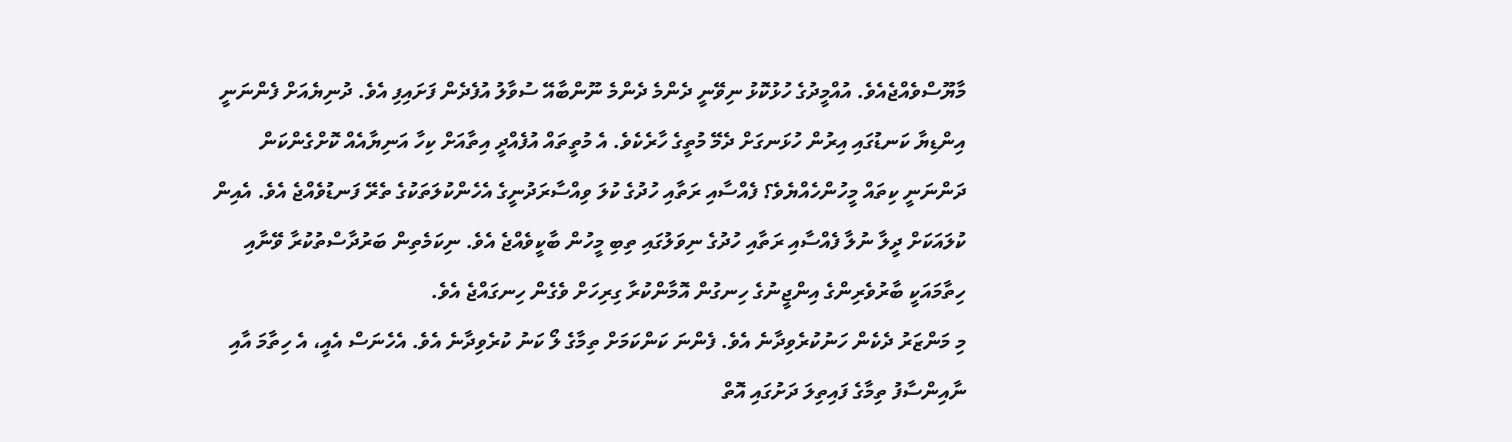މާޔޫސްވެއްޖެއެވެ. އުއްމީދުގެ ހުޅުކޮޅު ނިވޭނީ ދެންމެ ދެންމެ ނޫންބާއޭ ސުވާލު އުފެދެން ފަށައިފި އެވެ. ދުނިޔެއަށް ފެންނަނީ އިންޑިޔާ ކަނޑުގައި އިރުން ހުޅަނގަށް ދެމޭ މުތީގެ ހާރެކެވެ. އެ މުތީތައް އުފެއްދީ އިތާއަށް ކިހާ އަނިޔާއެއް ކޮށްގެންކަން ދަންނަނީ ކިތައް މީހުންހެއްޔެވެ؟ ފެއްސާއި ރަތާއި ހުދުގެ ކުލަ ވިއްސާރަދުނީގެ އެހެންކުލަތަކުގެ ތެރޭ ފަނޑުވެއްޖެ އެވެ. އެއިން ކުލައަކަށް ދީލާ ނުލާ ފެއްސާއި ރަތާއި ހުދުގެ ނިވަލުގައި ތިބި މީހުން ބާކީވެއްޖެ އެވެ. ނިކަމެތިން ބަރުދާސްތުކުރާ ވޭނާއި ހިތާމައަކީ ބާރުވެރިންގެ އިންޖީނުގެ ހިނގުން އޮމާންކުރާ ގިރިހަށް ވެގެން ހިނގައްޖެ އެވެ.
މި މަންޒަރު ދެކެން ހަނުކުރެވިދާނެ އެވެ. ފެންނަ ކަންކަމަށް ތިމާގެ ލޯ ކަނު ކުރެވިދާނެ އެވެ. އެހެނަސް އެއީ، އެ ހިތާމަ އާއި ނާއިންސާފު ތިމާގެ ފައިތިލަ ދަށުގައި އޮތް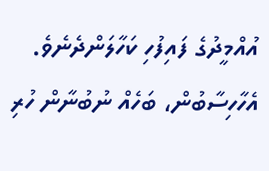އުއްމީދުގެ ފައިފުހި ކަހާލަންދެނެވެ. އެހާހިސާބުން، ބަހެއް ނުބުނާން ހުރި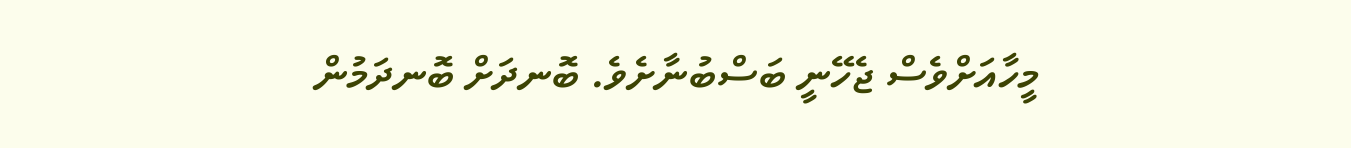މީހާއަށްވެސް ޖެހޭނީ ބަސްބުނާށެވެ. ބޮނދަށް ބޮނދަމުން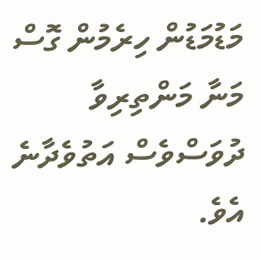މަޑުމަޑުން ހިރެމުން ގޮސް މަނާ މަންތިރިވާ ދުވަސްވެސް އަތުވެދާނެ އެވެ.